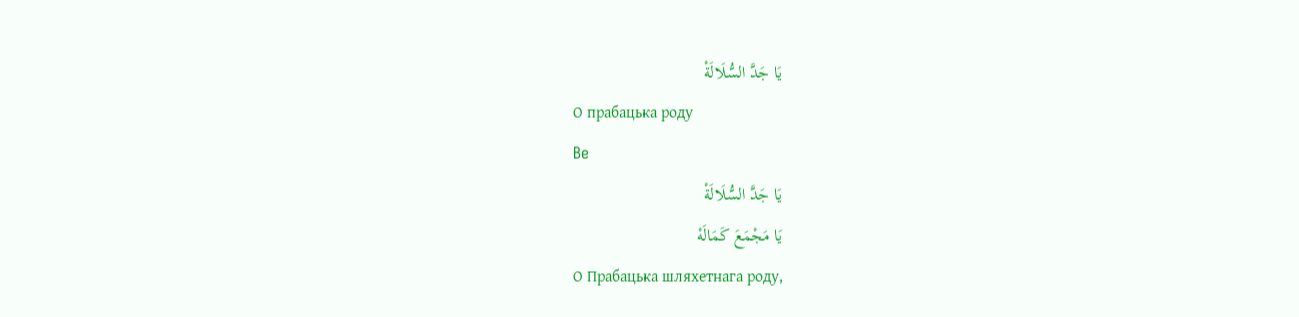يَا جَدَّ السُّلَالَةْ
О прабацька роду
Be
يَا جَدَّ السُّلَالَةْ
يَا مَجْمَعَ كَمَالَهْ
О Прабацька шляхетнага роду,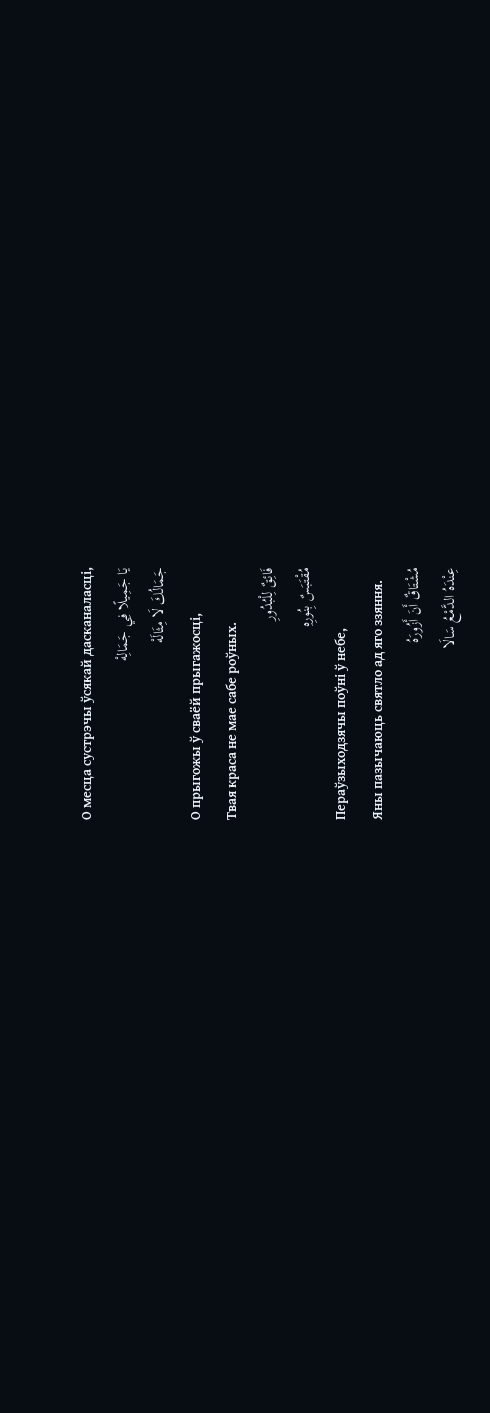О месца сустрэчы ўсякай дасканаласці,
يَا جَمِيلًا فِي جَمَالِهْ
جَمَالُكَ لَا مِثَالَهْ
О прыгожы ў сваёй прыгажосці,
Твая краса не мае сабе роўных.
فَائِقٌ لِلْبُدُورِ
مُقْتَبَسٌ بِنُورِهِ
Пераўзыходзячы поўні ў небе,
Яны пазычаюць святло ад яго ззяння.
مُشْتَاقٌ أَنَ أَزُورَهُ
عِنْدَهُ الدَّمْعُ سَالَا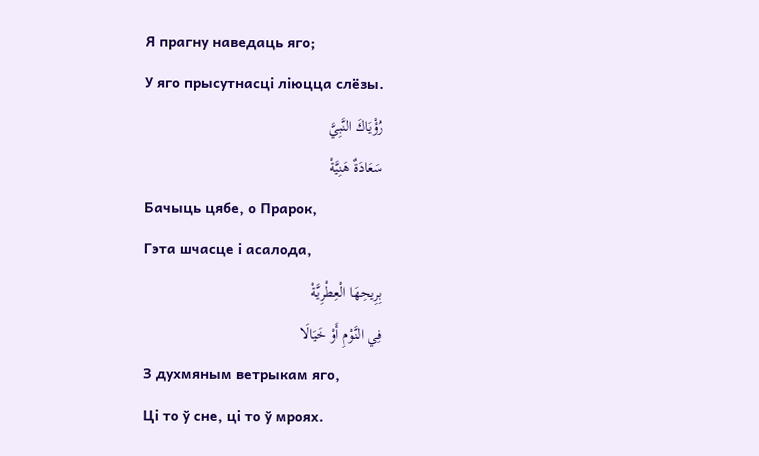Я прагну наведаць яго;
У яго прысутнасці ліюцца слёзы.
رُؤْيَاكَ النَّبِيَّ
سَعَادَةٌ هَنِيَّةْ
Бачыць цябе, о Прарок,
Гэта шчасце і асалода,
بِرِيحِهَا الْعِطْرِيَّةْ
فِي النَّوْمِ أَوْ خَيَالَا
З духмяным ветрыкам яго,
Ці то ў сне, ці то ў мроях.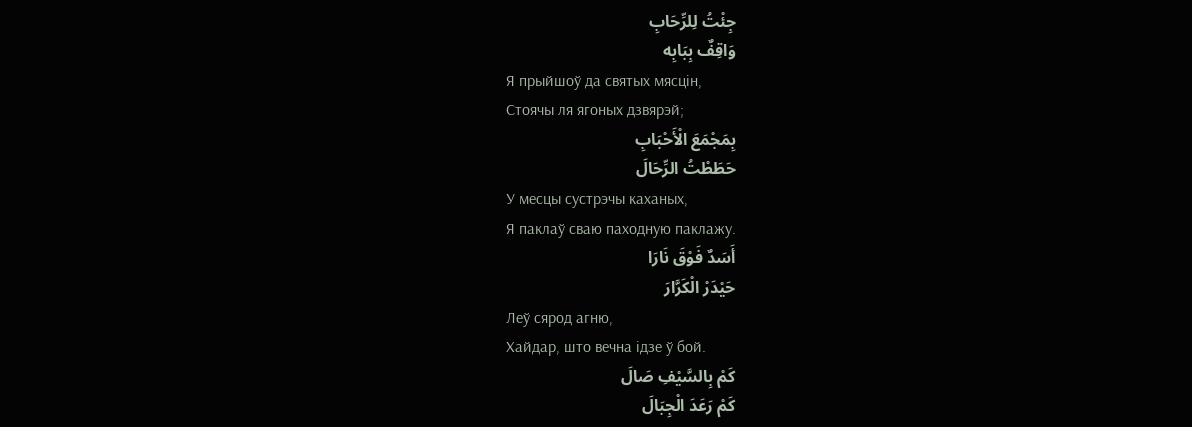جِئْتُ لِلرِّحَابِ
وَاقِفٌ بِبَابِه
Я прыйшоў да святых мясцін,
Стоячы ля ягоных дзвярэй;
بِمَجْمَعَ الْأَحْبَابِ
حَطَطْتُ الرِّحَالَ
У месцы сустрэчы каханых,
Я паклаў сваю паходную паклажу.
أَسَدٌ فَوْقَ نَارَا
حَيْدَرْ الْكَرَّارَ
Леў сярод агню,
Хайдар, што вечна ідзе ў бой.
كَمْ بِالسَّيْفِ صَالَ
كَمْ رَعَدَ الْجِبَالَ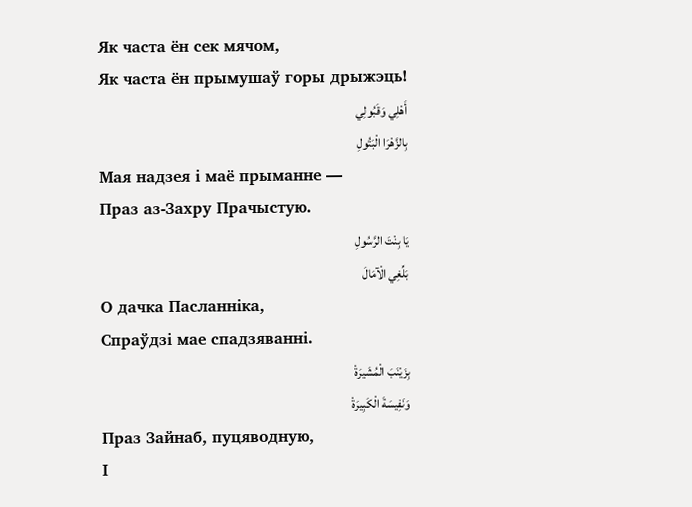Як часта ён сек мячом,
Як часта ён прымушаў горы дрыжэць!
أَهْلِي وَقَبُولِي
بِالزَّهْرَا الْبَتُولِ
Мая надзея і маё прыманне —
Праз аз-Захру Прачыстую.
يَا بِنْتَ الرَّسُولِ
بَلِّغِي الْآمَالَ
О дачка Пасланніка,
Спраўдзі мае спадзяванні.
بِزَيْنَبَ الْمُشَيرَةْ
وَنَفِيسَةَ الْكَبِيرَةْ
Праз Зайнаб, пуцяводную,
І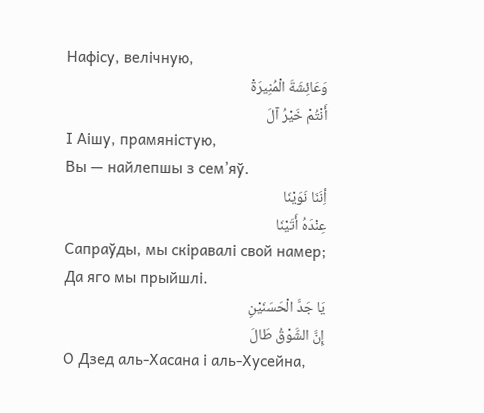Нафісу, велічную,
وَعَائِشَةَ الْمُنِيرَةْ
أَنْتُمْ خَيْرُ آلَ
І Аішу, прамяністую,
Вы — найлепшы з сем’яў.
أِنَنَا نَوَيْنَا
عِنْدَهُ أَتَيْنَا
Сапраўды, мы скіравалі свой намер;
Да яго мы прыйшлі.
يَا جَدَّ الْحَسَنَيْنِ
إِنَّ الشَّوْقُ طَالَ
О Дзед аль-Хасана і аль-Хусейна,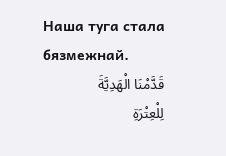Наша туга стала бязмежнай.
قَدَّمْنَا الْهَدِيَّةَ
لِلْعِتْرَةِ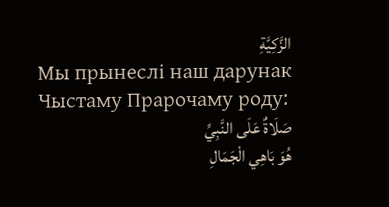الزَّكِيَّةِ
Мы прынеслі наш дарунак
Чыстаму Прарочаму роду:
صَلَاةٌ عَلَى النَّبِيِّ
هُوَ بَاهِي الْجَمَالِ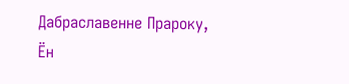Дабраславенне Прароку,
Ён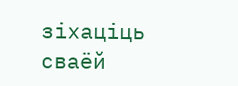зіхаціць сваёй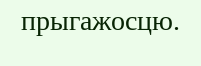прыгажосцю.